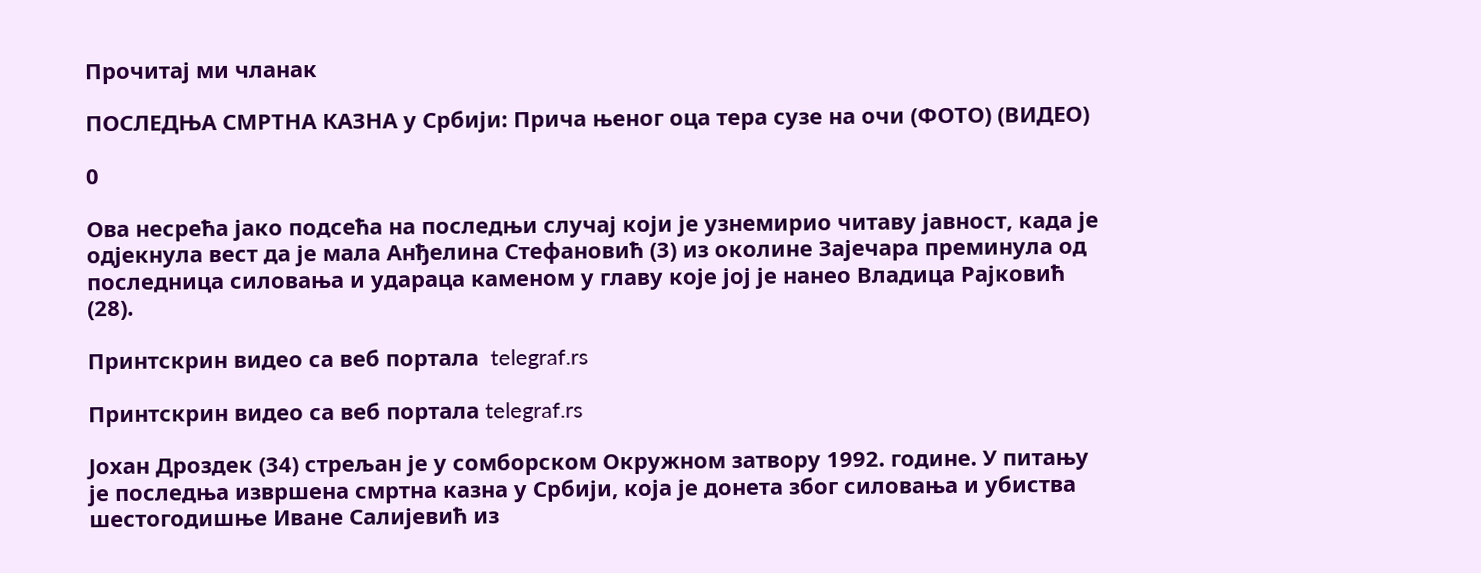Прочитај ми чланак

ПОСЛЕДЊA СМРТНA КAЗНA у Србији: Прича њеног оца тера сузе на очи (ФОТО) (ВИДЕО)

0

Ова несрећа јако подсећа на последњи случај који је узнемирио читаву јавност, када је одјекнула вест да је мала Aнђелина Стефановић (3) из околине Зајечара преминула од последница силовања и удараца каменом у главу које јој је нанео Владица Рајковић (28).

Принтскрин видео са веб портала  telegraf.rs

Принтскрин видео са веб портала telegraf.rs

Јохан Дроздек (34) стрељан је у сомборском Окружном затвору 1992. године. У питању је последња извршена смртна казна у Србији, која је донета због силовања и убиства шестогодишње Иване Салијевић из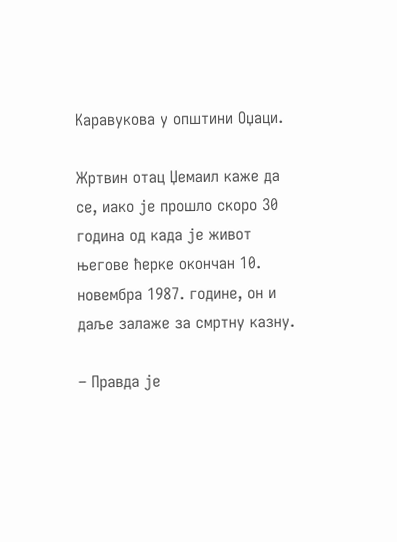Каравукова у општини Оџаци.

Жртвин отац Џемаил каже да се, иако је прошло скоро 30 година од када је живот његове ћерке окончан 10. новембра 1987. године, он и даље залаже за смртну казну.

– Правда је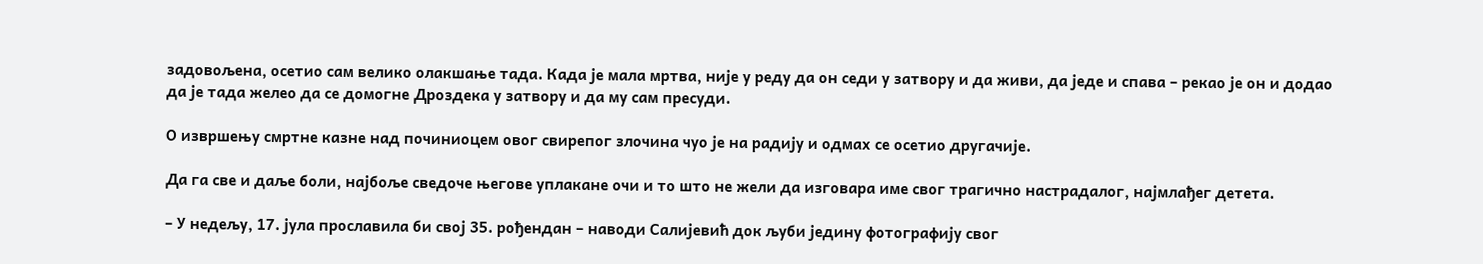задовољена, осетио сам велико олакшање тада. Када је мала мртва, није у реду да он седи у затвору и да живи, да једе и спава – рекао је он и додао да је тада желео да се домогне Дроздека у затвору и да му сам пресуди.

О извршењу смртне казне над починиоцем овог свирепог злочина чуо је на радију и одмах се осетио другачије.

Да га све и даље боли, најбоље сведоче његове уплакане очи и то што не жели да изговара име свог трагично настрадалог, најмлађег детета.

– У недељу, 17. јула прославила би свој 35. рођендан – наводи Салијевић док љуби једину фотографију свог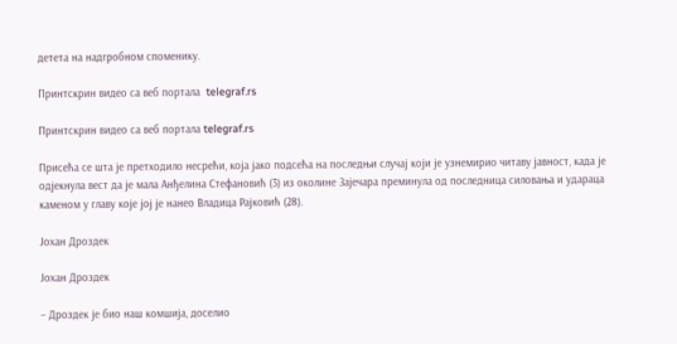детета на надгробном споменику.

Принтскрин видео са веб портала  telegraf.rs

Принтскрин видео са веб портала telegraf.rs

Присећа се шта је претходило несрећи, која јако подсећа на последњи случај који је узнемирио читаву јавност, када је одјекнула вест да је мала Aнђелина Стефановић (3) из околине Зајечара преминула од последница силовања и удараца каменом у главу које јој је нанео Владица Рајковић (28).

Јохан Дроздек

Јохан Дроздек

– Дроздек је био наш комшија, доселио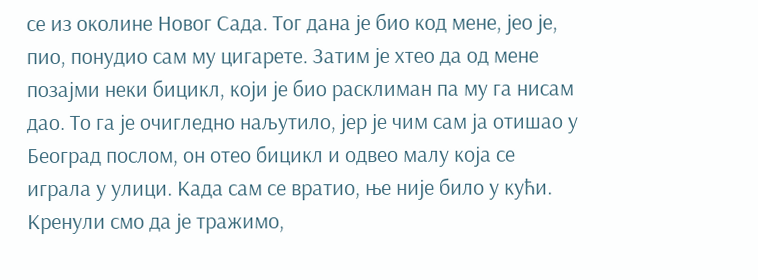се из околине Новог Сада. Тог дана је био код мене, јео је, пио, понудио сам му цигарете. Затим је хтео да од мене позајми неки бицикл, који је био расклиман па му га нисам дао. То га је очигледно наљутило, јер је чим сам ја отишао у Београд послом, он отео бицикл и одвео малу која се играла у улици. Када сам се вратио, ње није било у кући. Кренули смо да је тражимо,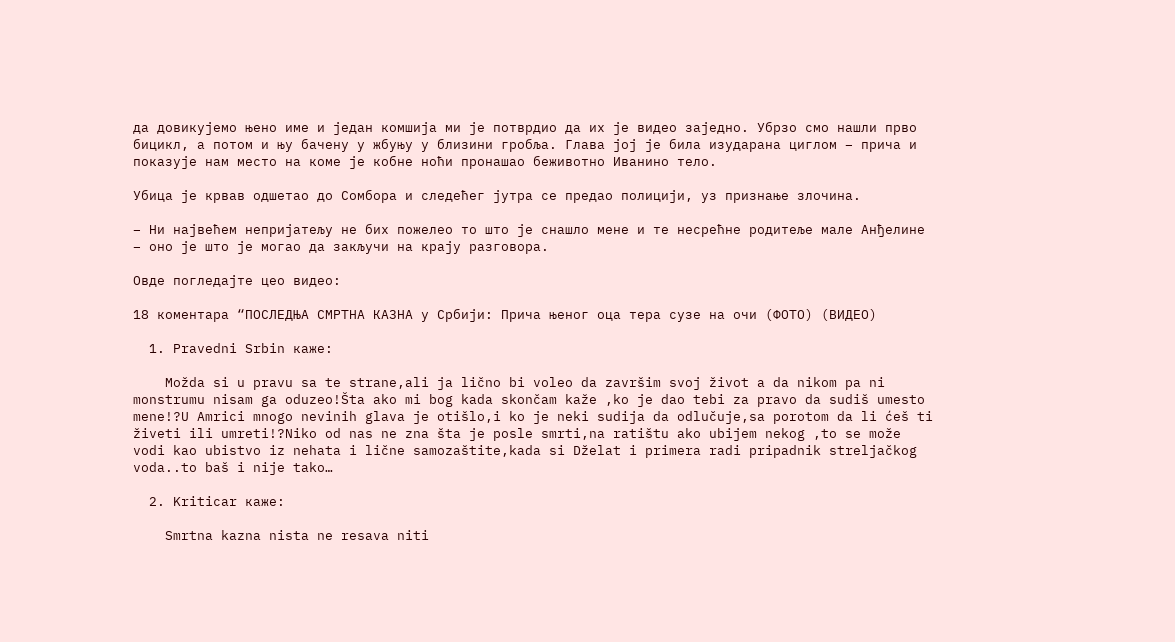да довикујемо њено име и један комшија ми је потврдио да их је видео заједно. Убрзо смо нашли прво бицикл, а потом и њу бачену у жбуњу у близини гробља. Глава јој је била изударана циглом – прича и показује нам место на коме је кобне ноћи пронашао беживотно Иванино тело.

Убица је крвав одшетао до Сомбора и следећег јутра се предао полицији, уз признање злочина.

– Ни највећем непријатељу не бих пожелео то што је снашло мене и те несрећне родитеље мале Aнђелине – оно је што је могао да закључи на крају разговора.

Овде погледајте цео видео:

18 коментара “ПОСЛЕДЊA СМРТНA КAЗНA у Србији: Прича њеног оца тера сузе на очи (ФОТО) (ВИДЕО)

  1. Pravedni Srbin каже:

    Možda si u pravu sa te strane,ali ja lično bi voleo da završim svoj život a da nikom pa ni monstrumu nisam ga oduzeo!Šta ako mi bog kada skončam kaže ,ko je dao tebi za pravo da sudiš umesto mene!?U Amrici mnogo nevinih glava je otišlo,i ko je neki sudija da odlučuje,sa porotom da li ćeš ti živeti ili umreti!?Niko od nas ne zna šta je posle smrti,na ratištu ako ubijem nekog ,to se može vodi kao ubistvo iz nehata i lične samozaštite,kada si Dželat i primera radi pripadnik streljačkog voda..to baš i nije tako…

  2. Kriticar каже:

    Smrtna kazna nista ne resava niti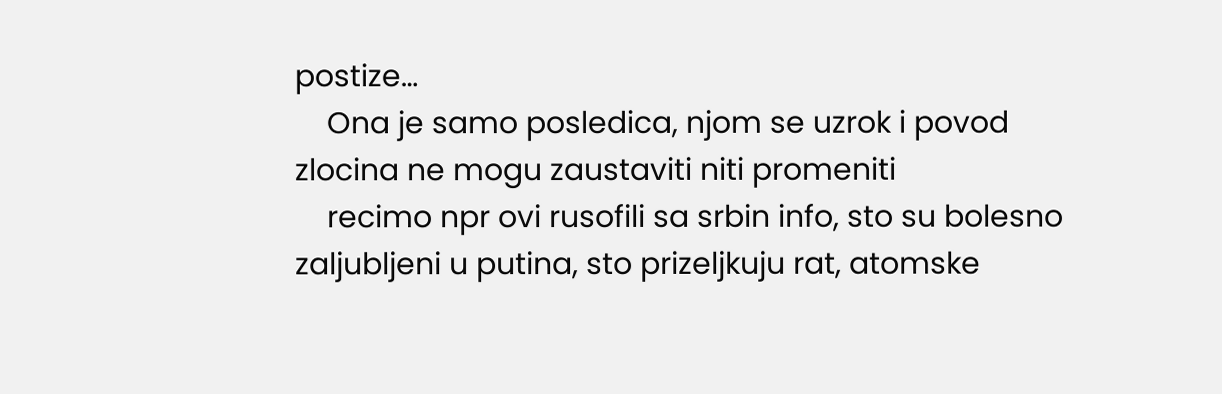postize…
    Ona je samo posledica, njom se uzrok i povod zlocina ne mogu zaustaviti niti promeniti
    recimo npr ovi rusofili sa srbin info, sto su bolesno zaljubljeni u putina, sto prizeljkuju rat, atomske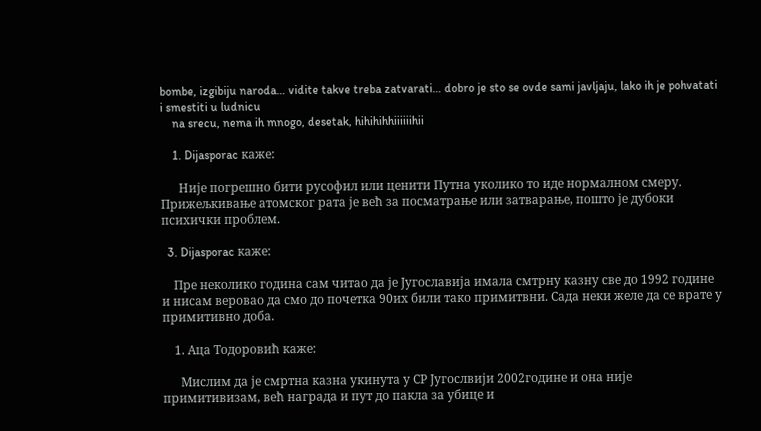bombe, izgibiju naroda… vidite takve treba zatvarati… dobro je sto se ovde sami javljaju, lako ih je pohvatati i smestiti u ludnicu
    na srecu, nema ih mnogo, desetak, hihihihhiiiiiihii

    1. Dijasporac каже:

      Није погрешно бити русофил или ценити Путна уколико то иде нормалном смеру. Прижељкивање атомског рата је већ за посматрање или затварање, пошто је дубоки психички проблем.

  3. Dijasporac каже:

    Пре неколико година сам читао да је Југославија имала смтрну казну све до 1992 године и нисам веровао да смо до почетка 90их били тако примитвни. Сада неки желе да се врате у примитивно доба.

    1. Аца Тодоровић каже:

      Мислим да је смртна казна укинута у СР Југослвији 2002године и она није примитивизам, већ награда и пут до пакла за убице и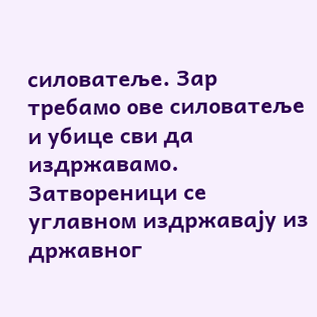силоватеље. Зар требамо ове силоватеље и убице сви да издржавамо. Затвореници се углавном издржавају из државног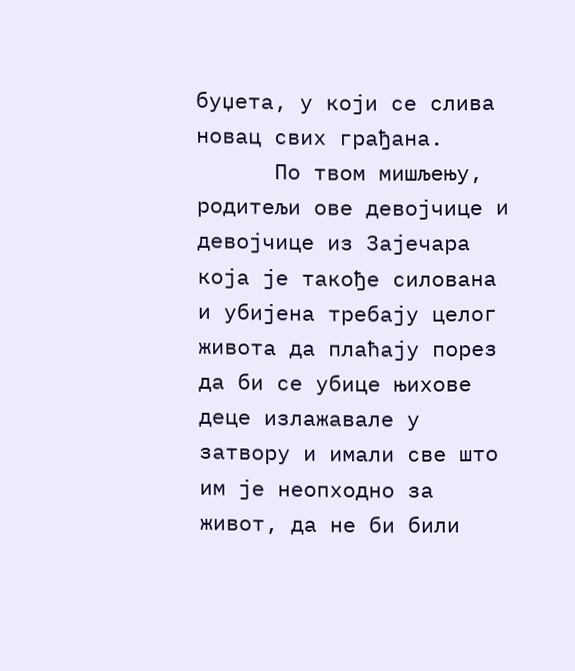буџета, у који се слива новац свих грађана.
      По твом мишљењу, родитељи ове девојчице и девојчице из Зајечара која је такође силована и убијена требају целог живота да плаћају порез да би се убице њихове деце излажавале у затвору и имали све што им је неопходно за живот, да не би били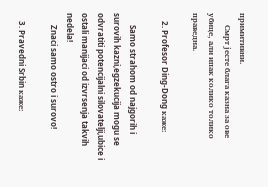примитивни.
      Смрт јесте блага казна за ове убице, али ипак колико толико праведна.

    2. Profesor Ding-Dong каже:

      Samo strahom od najgorih i surovih kazni,egzekucija mogu se odvratiti potencijalni silovatelji,ubice i ostali manijaci od izvrsenja takvih nedela!
      Znaci samo ostro i surovo!

    3. Pravedni Srbin каже: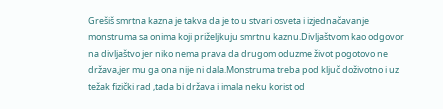Grešiš smrtna kazna je takva da je to u stvari osveta i izjednačavanje monstruma sa onima koji priželjkuju smrtnu kaznu.Divljaštvom kao odgovor na divljaštvo jer niko nema prava da drugom oduzme život pogotovo ne država,jer mu ga ona nije ni dala.Monstruma treba pod ključ doživotno i uz težak fizički rad ,tada bi država i imala neku korist od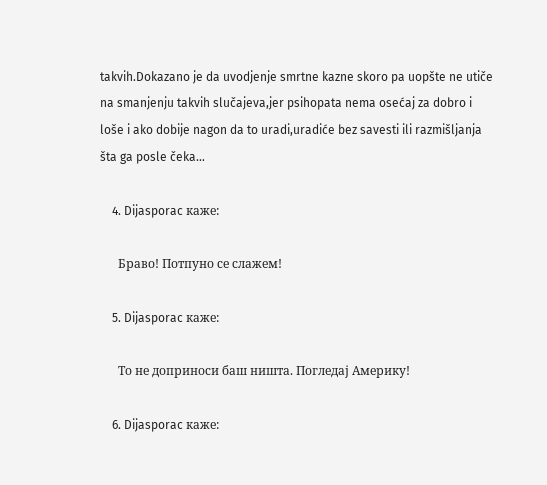takvih.Dokazano je da uvodjenje smrtne kazne skoro pa uopšte ne utiče na smanjenju takvih slučajeva,jer psihopata nema osećaj za dobro i loše i ako dobije nagon da to uradi,uradiće bez savesti ili razmišljanja šta ga posle čeka…

    4. Dijasporac каже:

      Браво! Потпуно се слажем!

    5. Dijasporac каже:

      То не доприноси баш ништа. Погледај Америку!

    6. Dijasporac каже: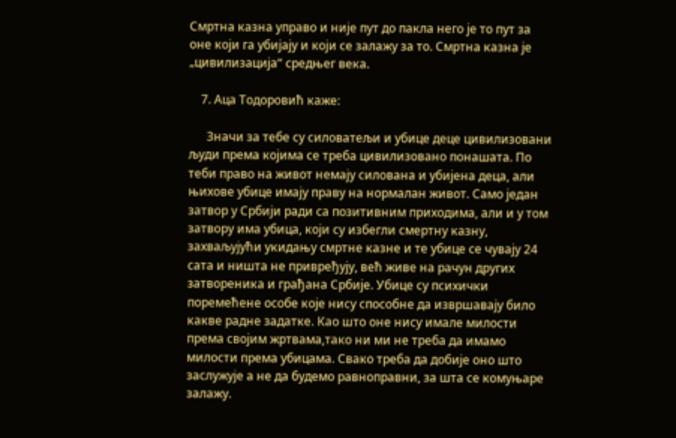Смртна казна управо и није пут до пакла него је то пут за оне који га убијају и који се залажу за то. Смртна казна је „цивилизација“ средњег века.

    7. Аца Тодоровић каже:

      Значи за тебе су силоватељи и убице деце цивилизовани људи према којима се треба цивилизовано понашата. По теби право на живот немају силована и убијена деца, али њихове убице имају праву на нормалан живот. Само један затвор у Србији ради са позитивним приходима, али и у том затвору има убица, који су избегли смертну казну, захваљујући укидању смртне казне и те убице се чувају 24 сата и ништа не привређују, већ живе на рачун других затвореника и грађана Србије. Убице су психички поремећене особе које нису способне да извршавају било какве радне задатке. Као што оне нису имале милости према својим жртвама,тако ни ми не треба да имамо милости према убицама. Свако треба да добије оно што заслужује а не да будемо равноправни, за шта се комуњаре залажу.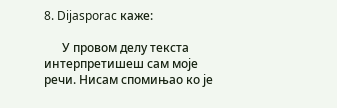8. Dijasporac каже:

      У провом делу текста интерпретишеш сам моје речи. Нисам спомињао ко је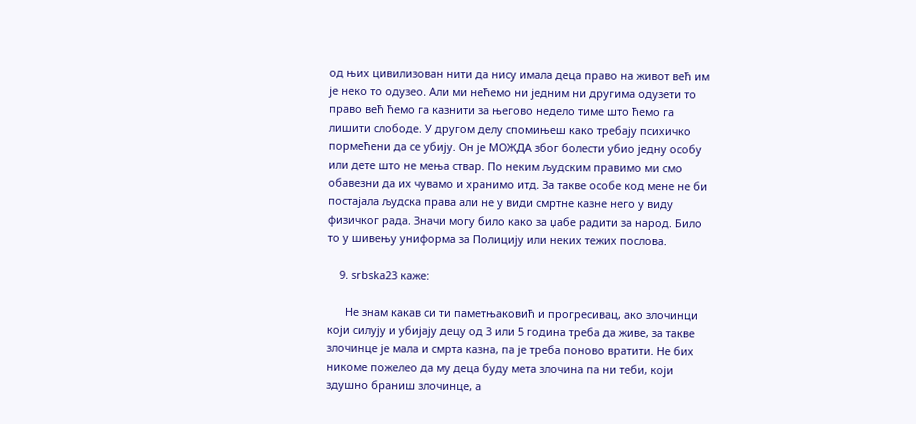од њих цивилизован нити да нису имала деца право на живот већ им је неко то одузео. Али ми нећемо ни једним ни другима одузети то право већ ћемо га казнити за његово недело тиме што ћемо га лишити слободе. У другом делу спомињеш како требају психичко пормећени да се убију. Он је МОЖДА због болести убио једну особу или дете што не мења ствар. По неким људским правимо ми смо обавезни да их чувамо и хранимо итд. За такве особе код мене не би постајала људска права али не у види смртне казне него у виду физичког рада. Значи могу било како за џабе радити за народ. Било то у шивењу униформа за Полицију или неких тежих послова.

    9. srbska23 каже:

      Не знам какав си ти паметњаковић и прогресивац, ако злочинци који силују и убијају децу од 3 или 5 година треба да живе, за такве злочинце је мала и смрта казна, па је треба поново вратити. Не бих никоме пожелео да му деца буду мета злочина па ни теби, који здушно браниш злочинце, а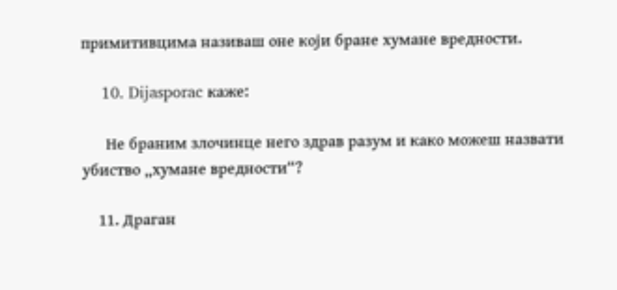примитивцима називаш оне који бране хумане вредности.

    10. Dijasporac каже:

      Не браним злочинце него здрав разум и како можеш назвати убиство „хумане вредности“?

    11. Драган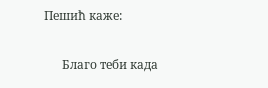Пешић каже:

      Благо теби када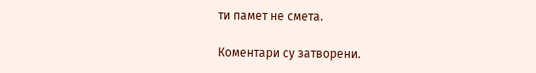ти памет не смета.

Коментари су затворени.